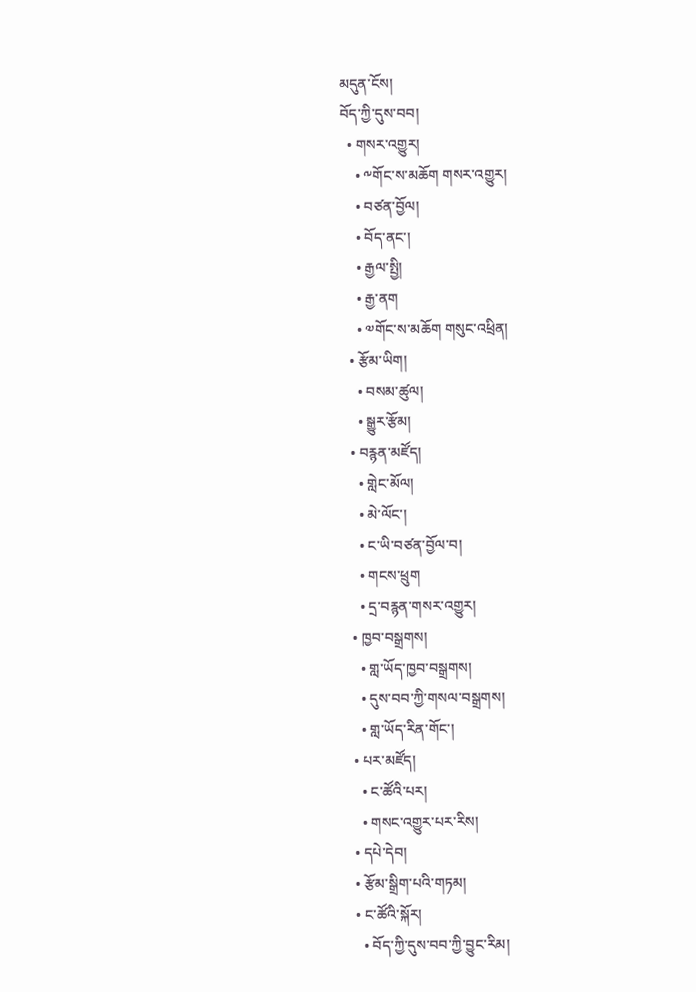མདུན་ངོས།
བོད་ཀྱི་དུས་བབ།
  • གསར་འགྱུར།
    • ༸གོང་ས་མཆོག གསར་འགྱུར།
    • བཙན་བྱོལ།
    • བོད་ནང་།
    • རྒྱལ་སྤྱི།
    • རྒྱ་ནག
    • ༧གོང་ས་མཆོག གསུང་འཕྲིན།
  • རྩོམ་ཡིག།
    • བསམ་ཚུལ།
    • སྒྱུར་རྩོམ།
  • བརྙན་མཛོད།
    • གླེང་མོལ།
    • མེ་ལོང་།
    • ང་ཡི་བཙན་བྱོལ་བ།
    • གངས་ཕྲུག
    • དྲ་བརྙན་གསར་འགྱུར།
  • ཁྱབ་བསྒྲགས།
    • གླ་ཡོད་ཁྱབ་བསྒྲགས།
    • དུས་བབ་ཀྱི་གསལ་བསྒྲགས།
    • གླ་ཡོད་རིན་གོང་།
  • པར་མཛོད།
    • ང་ཚོའི་པར།
    • གསང་འགྱུར་པར་རིས།
  • དཔེ་དེབ།
  • རྩོམ་སྒྲིག་པའི་གཏམ།
  • ང་ཚོའི་སྐོར།
    • བོད་ཀྱི་དུས་བབ་ཀྱི་བྱུང་རིམ།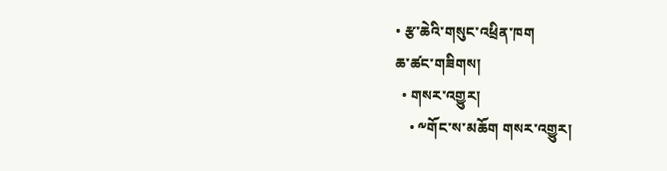• རྩ་ཆེའི་གསུང་འཕྲིན་ཁག
ཆ་ཚང་གཟིགས།
  • གསར་འགྱུར།
    • ༸གོང་ས་མཆོག གསར་འགྱུར།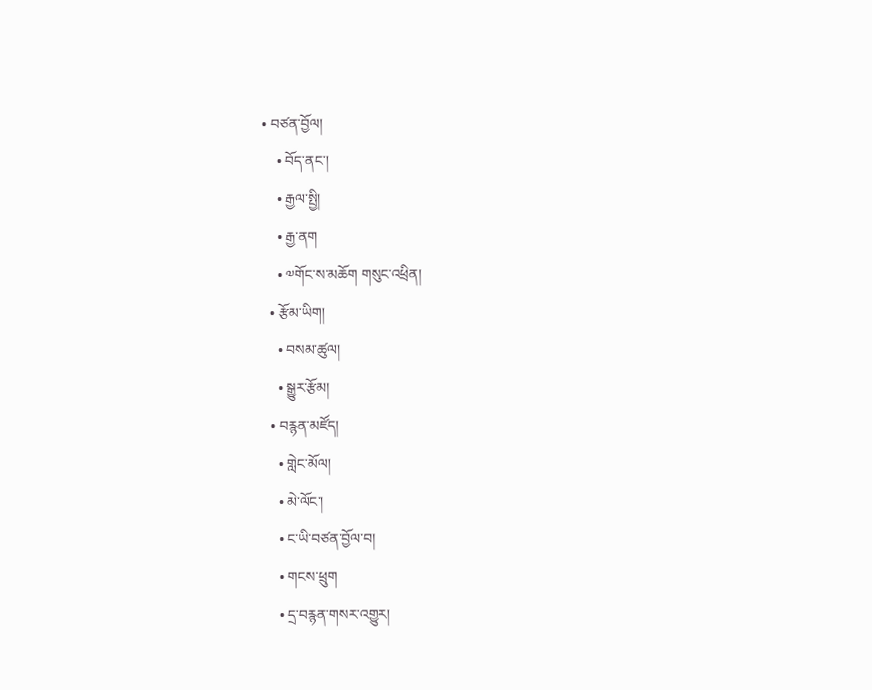• བཙན་བྱོལ།
    • བོད་ནང་།
    • རྒྱལ་སྤྱི།
    • རྒྱ་ནག
    • ༧གོང་ས་མཆོག གསུང་འཕྲིན།
  • རྩོམ་ཡིག།
    • བསམ་ཚུལ།
    • སྒྱུར་རྩོམ།
  • བརྙན་མཛོད།
    • གླེང་མོལ།
    • མེ་ལོང་།
    • ང་ཡི་བཙན་བྱོལ་བ།
    • གངས་ཕྲུག
    • དྲ་བརྙན་གསར་འགྱུར།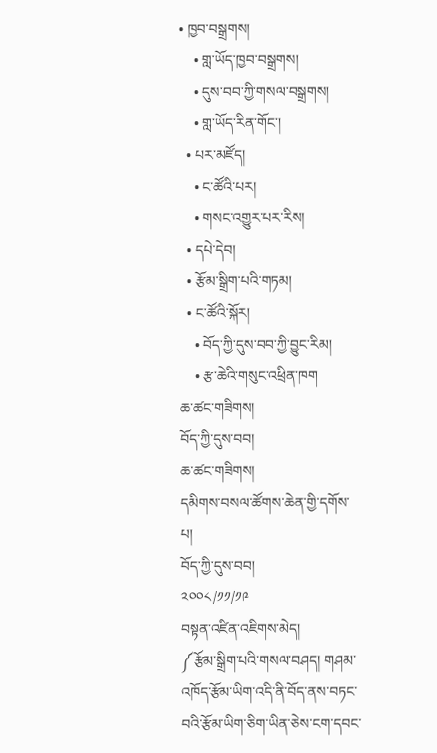• ཁྱབ་བསྒྲགས།
    • གླ་ཡོད་ཁྱབ་བསྒྲགས།
    • དུས་བབ་ཀྱི་གསལ་བསྒྲགས།
    • གླ་ཡོད་རིན་གོང་།
  • པར་མཛོད།
    • ང་ཚོའི་པར།
    • གསང་འགྱུར་པར་རིས།
  • དཔེ་དེབ།
  • རྩོམ་སྒྲིག་པའི་གཏམ།
  • ང་ཚོའི་སྐོར།
    • བོད་ཀྱི་དུས་བབ་ཀྱི་བྱུང་རིམ།
    • རྩ་ཆེའི་གསུང་འཕྲིན་ཁག
ཆ་ཚང་གཟིགས།
བོད་ཀྱི་དུས་བབ།
ཆ་ཚང་གཟིགས།
དམིགས་བསལ་ཚོགས་ཆེན་གྱི་དགོས་པ།
བོད་ཀྱི་དུས་བབ།
༢༠༠༨/༡༡/༡༩
བསྟན་འཛིན་འཇིགས་མེད།
༼རྩོམ་སྒྲིག་པའི་གསལ་བཤད། གཤམ་འཁོད་རྩོམ་ཡིག་འདི་ནི་བོད་ནས་བཏང་བའི་རྩོམ་ཡིག་ཅིག་ཡིན་ཅེས་ངག་དབང་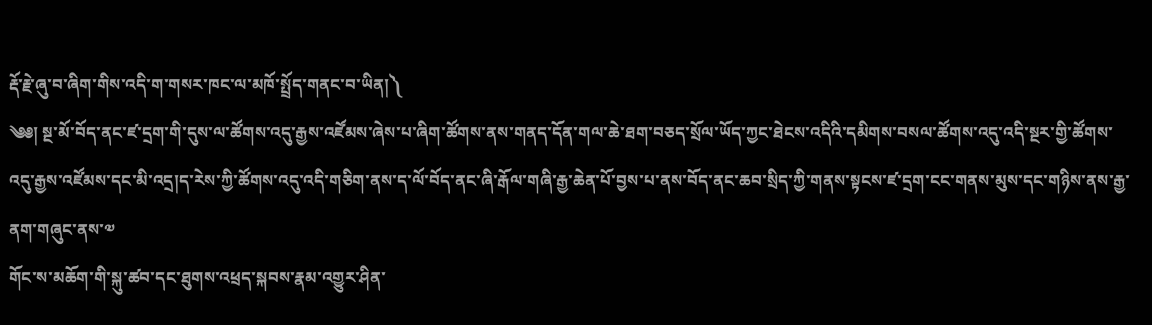རྡོ་རྗེ་ཞུ་བ་ཞིག་གིས་འདི་ག་གསར་ཁང་ལ་མཁོ་སྤྲོད་གནང་བ་ཡིན།༽
༄༅། སྔ་མོ་བོད་ནང་ཛ་དྲག་གི་དུས་ལ་ཚོགས་འདུ་རྒྱས་འཛོམས་ཞེས་པ་ཞིག་ཚོགས་ནས་གནད་དོན་གལ་ཆེ་ཐག་བཅད་སྲོལ་ཡོད་ཀྱང་ཐེངས་འདིའི་དམིགས་བསལ་ཚོགས་འདུ་འདི་སྔར་གྱི་ཚོགས་འདུ་རྒྱས་འཛོམས་དང་མི་འདྲ།ད་རེས་ཀྱི་ཚོགས་འདུ་འདི་གཅིག་ནས་ད་ལོ་བོད་ནང་ཞི་རྒོལ་གཞི་རྒྱ་ཆེན་པོ་བྱས་པ་ནས་བོད་ནང་ཆབ་སྲིད་ཀྱི་གནས་སྟངས་ཛ་དྲག་ངང་གནས་མུས་དང་གཉིས་ནས་རྒྱ་ནག་གཞུང་ནས་༧
གོང་ས་མཆོག་གི་སྐུ་ཚབ་དང་ཐུགས་འཕྲད་སྐབས་རྣམ་འགྱུར་ཤིན་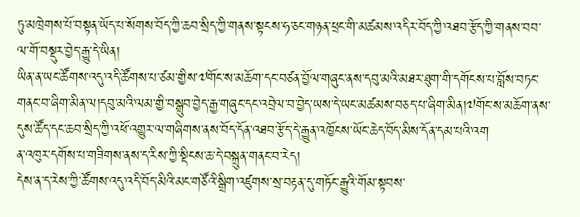ཏུ་མཁྲེགས་པོ་བསྟན་ཡོད་པ་སོགས་བོད་ཀྱི་ཆབ་སྲིད་ཀྱི་གནས་སྟངས་ཧ་ཅང་གཉན་ཕྲང་གི་མཚམས་འདིར་བོད་ཀྱི་འཐབ་རྩོད་ཀྱི་གནས་བབ་ལ་གོ་བསྡུར་བྱེད་རྒྱུ་དེ་ཡིན།
ཡིན་ན་ཡང་ཚོགས་འདུ་འདི་ཚོགས་པ་ཙམ་གྱིས་༧གོང་ས་མཆོག་དང་བཙན་བྱོལ་གཞུང་ནས་དབུ་མའི་མཐར་ཐུག་གི་དགོངས་པ་བློས་བཏང་གནང་བ་ཞིག་མིན་ལ།དབུ་མའི་ལམ་གྱི་བསྒྲུབ་བྱེད་རྒྱ་གཞུང་དང་འབྲེལ་བ་བྱེད་ཡས་དེ་ཡང་མཚམས་བཅད་པ་ཞིག་མིན།༧གོང་ས་མཆོག་ནས་དུས་ཚོད་དང་ཆབ་སྲིད་ཀྱི་འཕོ་འགྱུར་ལ་གཞིགས་ནས་བོད་དོན་འཐབ་རྩོད་དེ་རྒྱུན་འཁྱོངས་ཡོང་ཆེད་བོད་མིས་དོན་དམ་པའི་འག
ན་འཁུར་དགོས་པ་གཟིགས་ནས་ད་རིས་ཀྱི་སྡིངས་ཆ་དེ་བསྐྲུན་གནང་བ་རེད།
དེས་ན་ད་རེས་ཀྱི་ཚོགས་འདུ་འདི་བོད་མིའི་མང་གཙོའི་སྒྲིག་འཛུགས་སྲ་བརྟན་དུ་གཏོང་རྒྱུའི་གོམ་སྟབས་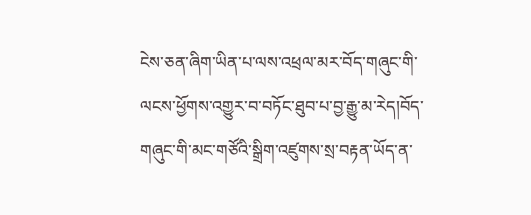ངེས་ཅན་ཞིག་ཡིན་པ་ལས་འཕྲལ་མར་བོད་གཞུང་གི་ལངས་ཕྱོགས་འགྱུར་བ་བཏོང་ཐུབ་པ་བྱ་རྒྱུ་མ་རེད།བོད་གཞུང་གི་མང་གཙོའི་སྒྲིག་འཛུགས་སྲ་བརྟན་ཡོད་ན་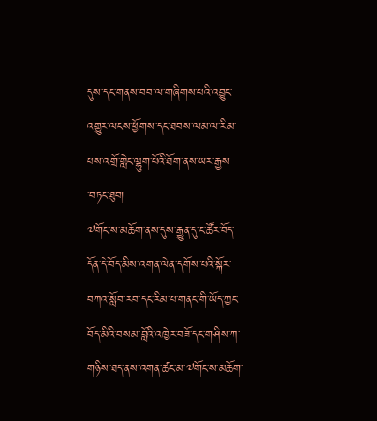དུས་དང་གནས་བབ་ལ་གཞིགས་པའི་འབྱུང་འགྱུར་ལངས་ཕྱོགས་དང་ཐབས་ལམ་ལ་རིམ་པས་འགྲོ་གླེང་ལྷུག་པོའི་ཐོག་ནས་ཡར་རྒྱས
་བཏང་ཐུབ།
༧གོང་ས་མཆོག་ནས་དུས་རྒྱུན་དུ་ང་ཚོར་བོད་དོན་དེ་བོད་མིས་འགན་ལེན་དགོས་པའི་སྐོར་བཀའ་སློབ་རབ་དང་རིམ་པ་གནང་གི་ཡོད་ཀྱང་བོད་མིའི་བསམ་བློའི་འཁྱེར་བཟོ་དང་གཤིས་ཀ་གཉིས་ཐད་ནས་འགན་ཚང་མ་༧གོང་ས་མཆོག་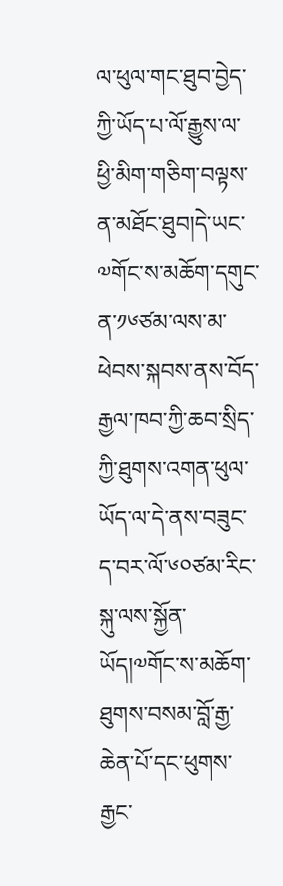ལ་ཕུལ་གང་ཐུབ་བྱེད་ཀྱི་ཡོད་པ་ལོ་རྒྱུས་ལ་ཕྱི་མིག་གཅིག་བལྟས་ན་མཐོང་ཐུབ།དེ་ཡང་༧གོང་ས་མཆོག་དགུང་ན་༡༦ཙམ་ལས་མ་ཕེབས་སྐབས་ནས་བོད་རྒྱལ་ཁབ་ཀྱི་ཆབ་སྲིད་
ཀྱི་ཐུགས་འགན་ཕུལ་ཡོད་ལ་དེ་ནས་བཟུང་ད་བར་ལོ་༦༠ཙམ་རིང་སྐུ་ལས་སྐྱོན་ཡོད།༧གོང་ས་མཆོག་ཐུགས་བསམ་བློ་རྒྱ་ཆེན་པོ་དང་ཕུགས་རྒྱང་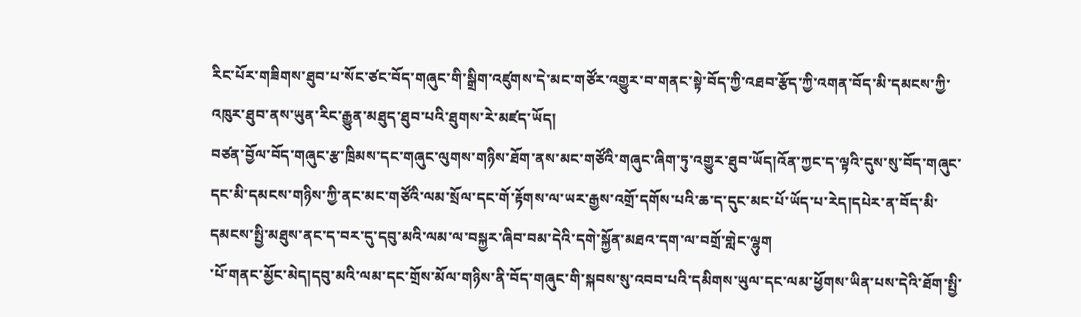རིང་པོར་གཟིགས་ཐུབ་པ་སོང་ཙང་བོད་གཞུང་གི་སྒྲིག་འཛུགས་དེ་མང་གཙོར་འགྱུར་བ་གནང་སྟེ་བོད་ཀྱི་འཐབ་རྩོད་ཀྱི་འགན་བོད་མི་དམངས་ཀྱི་འཁུར་ཐུབ་ནས་ཡུན་རིང་རྒྱུན་མཐུད་ཐུབ་པའི་ཐུགས་རེ་མཛད་ཡོད།
བཙན་བྱོལ་བོད་གཞུང་རྩ་ཁྲིམས་དང་གཞུང་ལུགས་གཉིས་ཐོག་ནས་མང་གཙོའི་གཞུང་ཞིག་ཏུ་འགྱུར་ཐུབ་ཡོད།འོན་ཀྱང་ད་ལྟའི་དུས་སུ་བོད་གཞུང་དང་མི་དམངས་གཉིས་ཀྱི་ནང་མང་གཙོའི་ལམ་སྲོལ་དང་གོ་རྟོགས་ལ་ཡར་རྒྱས་འགྲོ་དགོས་པའི་ཆ་ད་དུང་མང་པོ་ཡོད་པ་རེད།དཔེར་ན་བོད་མི་དམངས་སྤྱི་མཐུས་ནང་ད་བར་དུ་དབུ་མའི་ལམ་ལ་བསྐྱར་ཞིབ་བམ་དེའི་དགེ་སྐྱོན་མཐའ་དག་ལ་བགྲོ་གླེང་ལྷུག
་པོ་གནང་མྱོང་མེད།དབུ་མའི་ལམ་དང་གྲོས་མོལ་གཉིས་ནི་བོད་གཞུང་གི་སྐབས་སུ་འབབ་པའི་དམིགས་ཡུལ་དང་ལམ་ཕྱོགས་ཡིན་པས་དེའི་ཐོག་སྤྱི་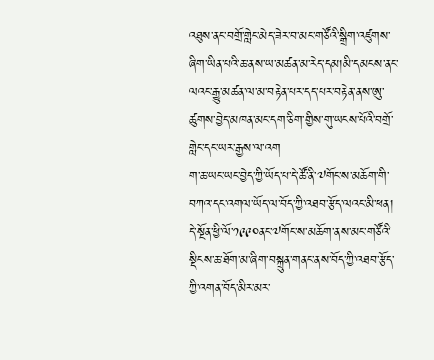འཐུས་ནང་བགྲོ་གླེང་མེད་ཟེར་བ་མང་གཙོའི་སྒྲིག་འཛུགས་ཞིག་ཡིན་པའི་ཆ་ནས་ཡ་མཚན་མ་རེད་དམ།མི་དམངས་ནང་ལའང་རྒྱུ་མཚན་ལ་མ་བརྟེན་པར་དད་པར་བརྟེན་ནས་ཨུ་ཚུགས་བྱེད་མཁན་མང་དག་ཅིག་གྱིས་གུ་ཡངས་པོའི་བགྲོ་གླེང་དང་ཡར་རྒྱས་ལ་འག
ག་ཆ་ཡང་ཡང་བྱེད་ཀྱི་ཡོད་པ་དེ་ཚོ་ནི་༧གོང་ས་མཆོག་གི་བཀའ་དང་འགལ་ཡོད་ལ་བོད་ཀྱི་འཐབ་རྩོད་ལའང་མི་ཕན།
དེ་སྔོན་ཕྱི་ལོ་༡༩༩༠ནང་༧གོང་ས་མཆོག་ནས་མང་གཙོའི་སྡིངས་ཆ་ཐོག་མ་ཞིག་བསྐྲུན་གནང་ནས་བོད་ཀྱི་འཐབ་རྩོད་ཀྱི་འགན་བོད་མིར་མར་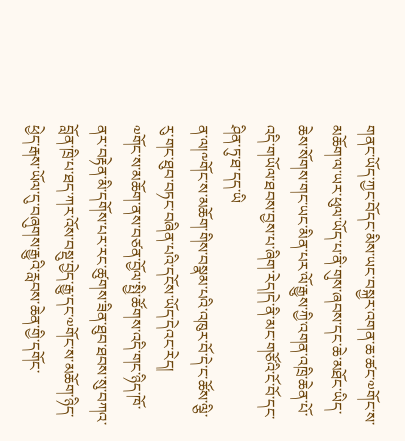གནང་ཡོད་ཀྱང་བོདང་མིས་ཡང་བསྐྱར་འགན་ཆ་ཚང་༧གོང་ས་མཆོག་ལ་ཡར་ཕུལ་ཡོད་པ་ནི་གུས་ཞབས་དང་ཆེ་མཐོང་ཡིད་ཆེས་སོགས་གང་ཡང་མིན་པར་ལོ་རྒྱུས་ཀྱི་འགན་འཁྲི་ཆེན་པོ་འདི་གཡོལ་ཐབས་བྱས་པ་ཞིག་རེད།དེ་ནི་མང་གཙོའི་ངོ་བོ་དང་ཤིན་ཏུ་ཐ་དད་ཡི
ན་ལ།༸གོང་ས་མཆོག་གིས་བསྣམ་པའི་འཁུར་བོ་དེ་ང་ཚོས་ལྕི་རུ་གང་ཐུབ་བཏང་བཞིན་པའི་དངོས་ཡོད་དེའང་རེད།
༧གོང་ས་མཆོག་ནས་བཙན་བྱོལ་སྤྱི་ཚོགས་འདི་གང་ཉིད་ཁོ་ནར་བརྟེན་མི་དགོས་པར་རང་ཚུགས་ཟིན་ཐུབ་ཐབས་སུ་བཀའ་བློན་ཁྲི་པ་ཐད་ཀར་འོས་བསྡུ་བྱེད་རྒྱུ་དང་༧གོང་ས་མཆོག་ཉིད་ཕྱེད་རྒས་ཡོལ་དུ་བཞུགས་རྒྱུའི་རླབས་ཆེན་གྱི་དགོང་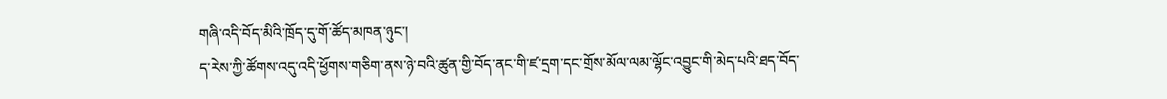གཞི་འདི་བོད་མིའི་ཁྲོད་དུ་གོ་ཚོད་མཁན་ཉུང་།
ད་རེས་ཀྱི་ཚོགས་འདུ་འདི་ཕྱོགས་གཅིག་ནས་ཉེ་བའི་ཚུན་གྱི་བོད་ནང་གི་ཛ་དྲག་དང་གྲོས་མོལ་ལམ་ལྷོང་འབྱུང་གི་མེད་པའི་ཐད་བོད་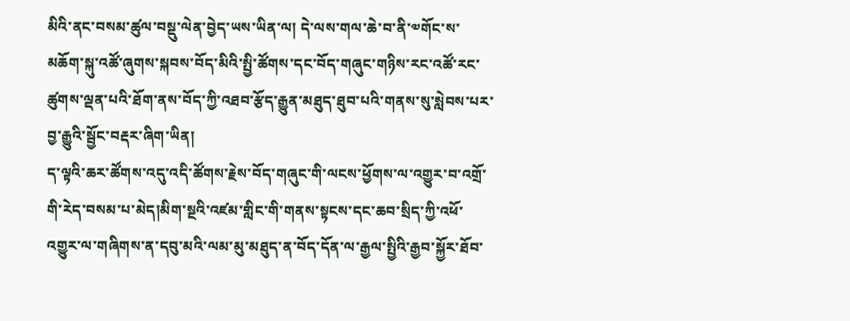མིའི་ནང་བསམ་ཚུལ་བསྡུ་ལེན་བྱེད་ཡས་ཡིན་ལ། དེ་ལས་གལ་ཆེ་བ་ནི་༧གོང་ས་མཆོག་སྐུ་འཚོ་ཞུགས་སྐབས་བོད་མིའི་སྤྱི་ཚོགས་དང་བོད་གཞུང་གཉིས་རང་འཚོ་རང་ཚུགས་ལྡན་པའི་ཐོག་ནས་བོད་ཀྱི་འཐབ་རྩོད་རྒྱུན་མཐུད་ཐུབ་པའི་གནས་སུ་སླེབས་པར་བྱ་རྒྱུའི་སྦྱོང་བརྡར་ཞིག་ཡིན།
ད་ལྟའི་ཆར་ཚོགས་འདུ་འདི་ཚོགས་རྗེས་བོད་གཞུང་གི་ལངས་ཕྱོགས་ལ་འགྱུར་བ་འགྲོ་གི་རེད་བསམ་པ་མེད།མིག་སྔའི་འཛམ་གླིང་གི་གནས་སྟངས་དང་ཆབ་སྲིད་ཀྱི་འཕོ་འགྱུར་ལ་གཞིགས་ན་དབུ་མའི་ལམ་མུ་མཐུད་ན་བོད་དོན་ལ་རྒྱལ་སྤྱིའི་རྒྱབ་སྐྱོར་ཐོབ་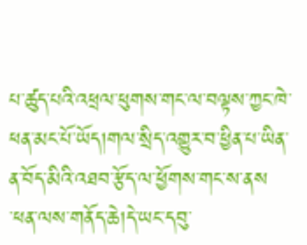པ་ཚུད་པའི་འཕྲལ་ཕུགས་གང་ལ་བལྟས་ཀྱང་ཁེ་ཕན་མང་པོ་ཡོད།གལ་སྲིད་འགྱུར་བ་ཕྱིན་པ་ཡིན་ན་བོད་མིའི་འཐབ་རྩོད་ལ་ཕྱོགས་གང་ས་ནས
་ཕན་ལས་གནོད་ཆེ།དེ་ཡང་དབུ་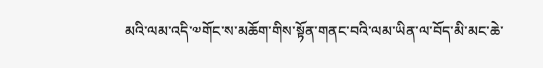མའི་ལམ་འདི་༧གོང་ས་མཆོག་གིས་སྟོན་གནང་བའི་ལམ་ཡིན་ལ་བོད་མི་མང་ཆེ་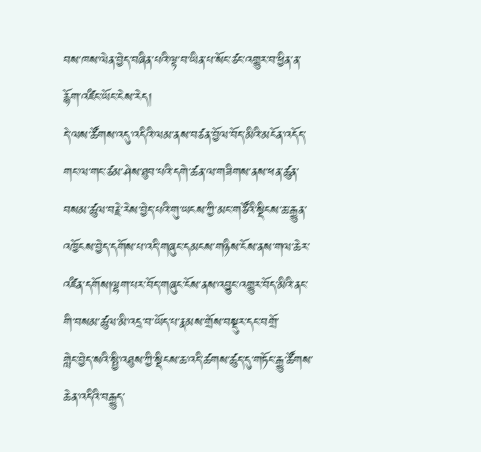བས་ཁས་ལེན་བྱེད་བཞིན་པའི་ལྟ་བ་ཡིན་པ་སོང་ཙང་འགྱུར་བ་ཕྱིན་ན་རྙོག་འཛིང་ཡོང་ངེས་རེད།
དེ་ལས་ཚོགས་འདུ་འདིའི་ལམ་ནས་བཙན་བྱོལ་བོད་མིའི་མངོན་འདོད་གང་ལ་གང་ཙམ་ཤེས་ཐུབ་པའི་དགེ་ཚན་ལ་གཟིགས་ནས་ཕན་ཚུན་བསམ་ཚུལ་བརྗེ་རེས་བྱེད་པའི་གུ་ཡངས་ཀྱི་མང་གཙོའི་སྡིངས་ཆ་རྒྱུན་འཁྱོངས་བྱེད་དགོས་པ་འདི་གཞུང་དམངས་གཉིས་ངོས་ནས་གལ་ཆེར་འཛིན་དགོས།ལྷག་པར་བོད་གཞུང་ངོས་ནས་འབྱུང་འགྱུར་བོད་མིའི་ནང་གི་བསམ་ཚུལ་མི་འདྲ་བ་ཡོད་པ་རྣམས་གྲོས་བསྡུར་དང་བགྲོ་
གླེང་བྱེད་སའི་སྤྱི་འཐུས་ཀྱི་སྡིངས་ཆ་འདི་ཚགས་ཚུད་དུ་གཏོང་རྒྱུ་ཚོགས་ཆེན་འདིའི་བརྒྱུད་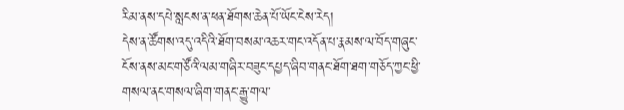རིམ་ནས་དཔེ་སླངས་ན་ཕན་ཐོགས་ཆེན་པོ་ཡོང་ངེས་རེད།
དེས་ན་ཚོགས་འདུ་འདིའི་ཐོག་བསམ་འཆར་གང་འདོན་པ་རྣམས་ལ་བོད་གཞུང་ངོས་ནས་མང་གཙོའི་ལམ་གཞིར་བཟུང་དཔྱད་ཞིབ་གནང་ཐོག་ཐག་གཅོད་ཀྱང་ཕྱི་གསལ་ནང་གསལ་ཞིག་གནང་རྒྱུ་གལ་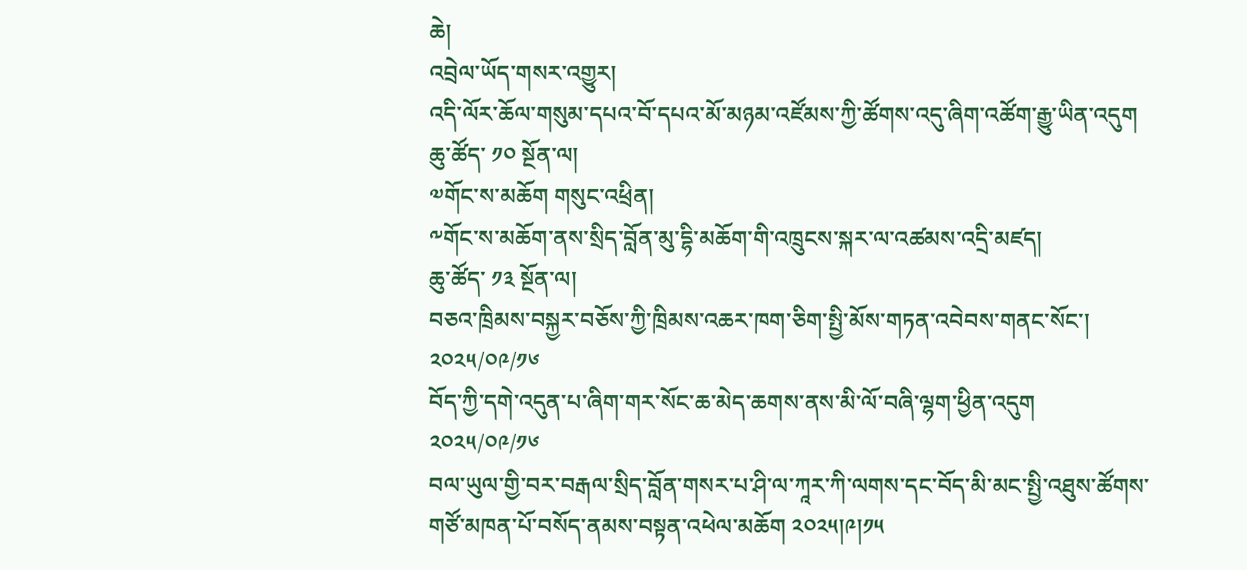ཆེ།
འབྲེལ་ཡོད་གསར་འགྱུར།
འདི་ལོར་ཆོལ་གསུམ་དཔའ་བོ་དཔའ་མོ་མཉམ་འཛོམས་ཀྱི་ཚོགས་འདུ་ཞིག་འཚོག་རྒྱུ་ཡིན་འདུག
ཆུ་ཚོད་ ༡༠ སྔོན་ལ།
༧གོང་ས་མཆོག གསུང་འཕྲིན།
༸གོང་ས་མཆོག་ནས་སྲིད་བློན་མུ་དྷི་མཆོག་གི་འཁྲུངས་སྐར་ལ་འཚམས་འདྲི་མཛད།
ཆུ་ཚོད་ ༡༣ སྔོན་ལ།
བཅའ་ཁྲིམས་བསྐྱར་བཅོས་ཀྱི་ཁྲིམས་འཆར་ཁག་ཅིག་སྤྱི་མོས་གཏན་འབེབས་གནང་སོང་།
༢༠༢༥/༠༩/༡༦
བོད་ཀྱི་དགེ་འདུན་པ་ཞིག་གར་སོང་ཆ་མེད་ཆགས་ནས་མི་ལོ་བཞི་ལྷག་ཕྱིན་འདུག
༢༠༢༥/༠༩/༡༦
བལ་ཡུལ་གྱི་བར་བརྒལ་སྲིད་བློན་གསར་པ་ཤི་ལ་ཀཱར་ཀི་ལགས་དང་བོད་མི་མང་སྤྱི་འཐུས་ཚོགས་གཙོ་མཁན་པོ་བསོད་ནམས་བསྟན་འཕེལ་མཆོག ༢༠༢༥།༩།༡༥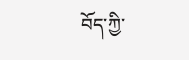བོད་ཀྱི་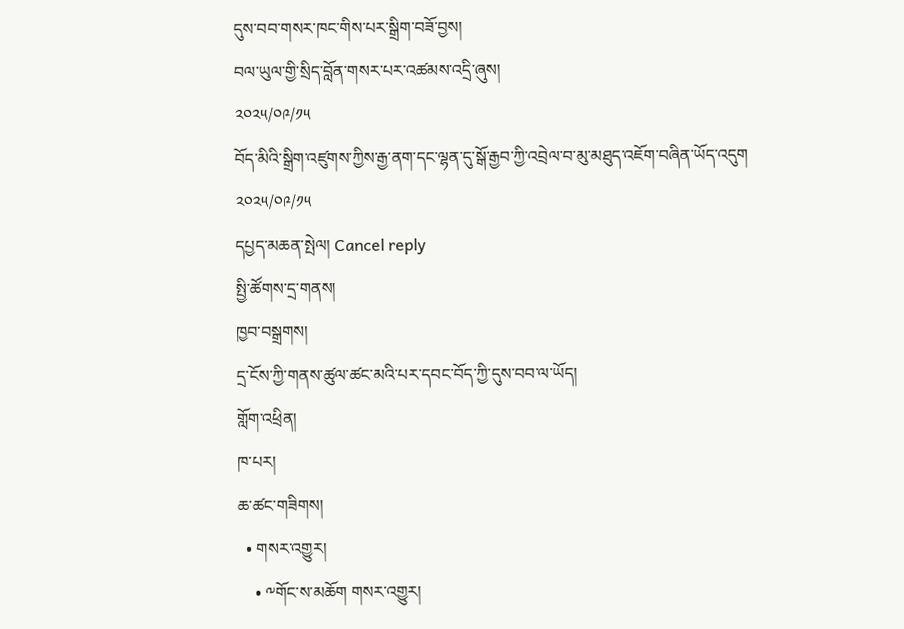དུས་བབ་གསར་ཁང་གིས་པར་སྒྲིག་བཟོ་བྱས།
བལ་ཡུལ་གྱི་སྲིད་བློན་གསར་པར་འཚམས་འདྲི་ཞུས།
༢༠༢༥/༠༩/༡༥
བོད་མིའི་སྒྲིག་འཛུགས་ཀྱིས་རྒྱ་ནག་དང་ལྷན་དུ་སྒོ་རྒྱབ་ཀྱི་འབྲེལ་བ་མུ་མཐུད་འཇོག་བཞིན་ཡོད་འདུག
༢༠༢༥/༠༩/༡༥
དཔྱད་མཆན་སྤེལ། Cancel reply
སྤྱི་ཚོགས་དྲ་གནས།
ཁྱབ་བསྒྲགས།
དྲ་ངོས་ཀྱི་གནས་ཚུལ་ཚང་མའི་པར་དབང་བོད་ཀྱི་དུས་བབ་ལ་ཡོད།
གློག་འཕྲིན།
ཁ་པར།
ཆ་ཚང་གཟིགས།
  • གསར་འགྱུར།
    • ༸གོང་ས་མཆོག གསར་འགྱུར།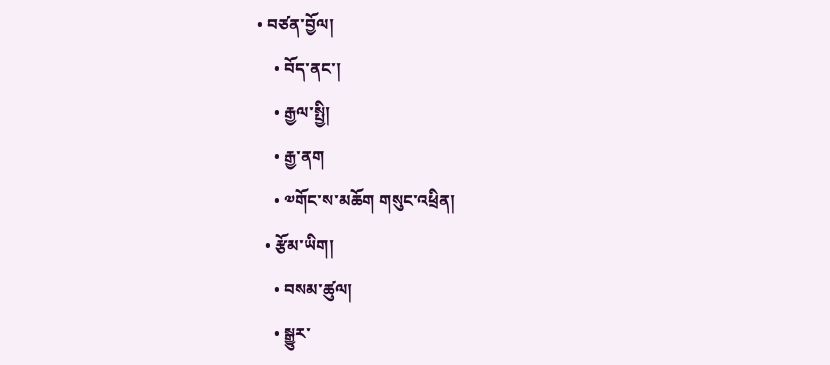• བཙན་བྱོལ།
    • བོད་ནང་།
    • རྒྱལ་སྤྱི།
    • རྒྱ་ནག
    • ༧གོང་ས་མཆོག གསུང་འཕྲིན།
  • རྩོམ་ཡིག།
    • བསམ་ཚུལ།
    • སྒྱུར་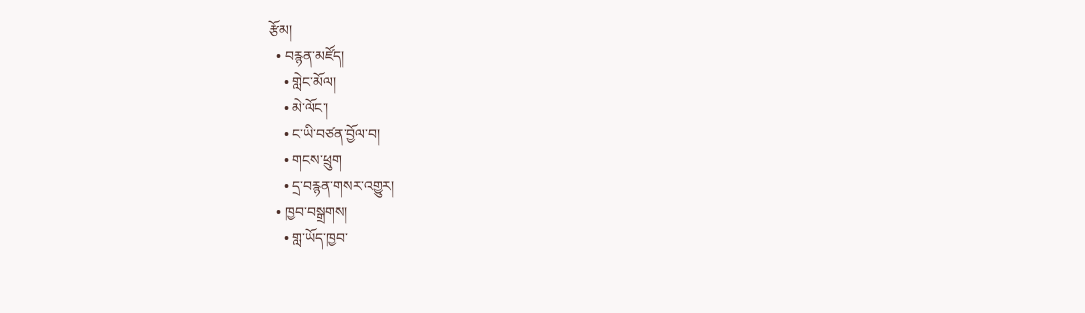རྩོམ།
  • བརྙན་མཛོད།
    • གླེང་མོལ།
    • མེ་ལོང་།
    • ང་ཡི་བཙན་བྱོལ་བ།
    • གངས་ཕྲུག
    • དྲ་བརྙན་གསར་འགྱུར།
  • ཁྱབ་བསྒྲགས།
    • གླ་ཡོད་ཁྱབ་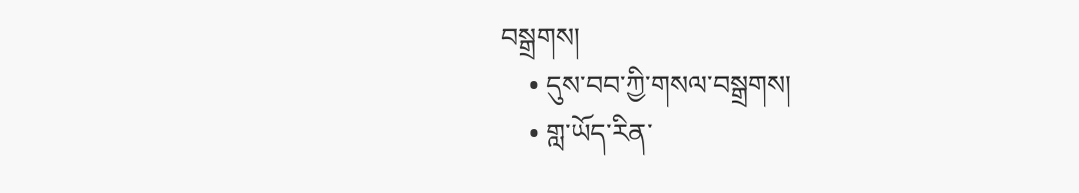བསྒྲགས།
    • དུས་བབ་ཀྱི་གསལ་བསྒྲགས།
    • གླ་ཡོད་རིན་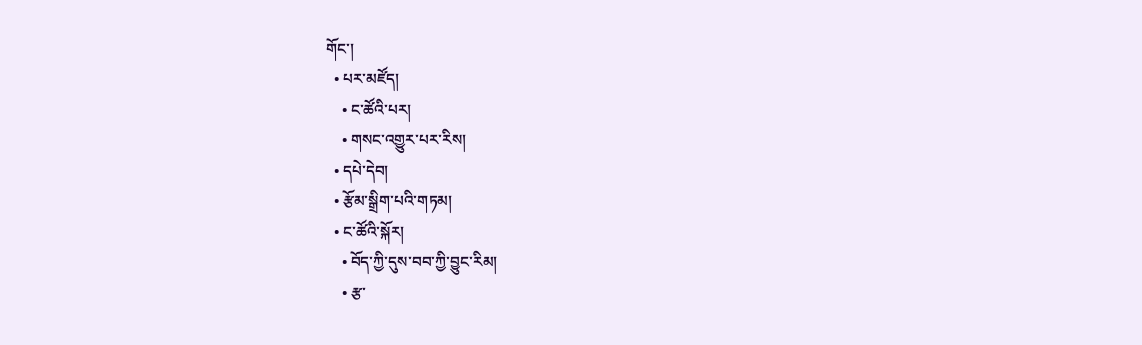གོང་།
  • པར་མཛོད།
    • ང་ཚོའི་པར།
    • གསང་འགྱུར་པར་རིས།
  • དཔེ་དེབ།
  • རྩོམ་སྒྲིག་པའི་གཏམ།
  • ང་ཚོའི་སྐོར།
    • བོད་ཀྱི་དུས་བབ་ཀྱི་བྱུང་རིམ།
    • རྩ་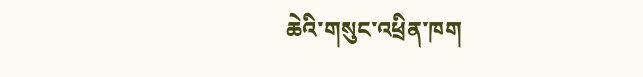ཆེའི་གསུང་འཕྲིན་ཁག